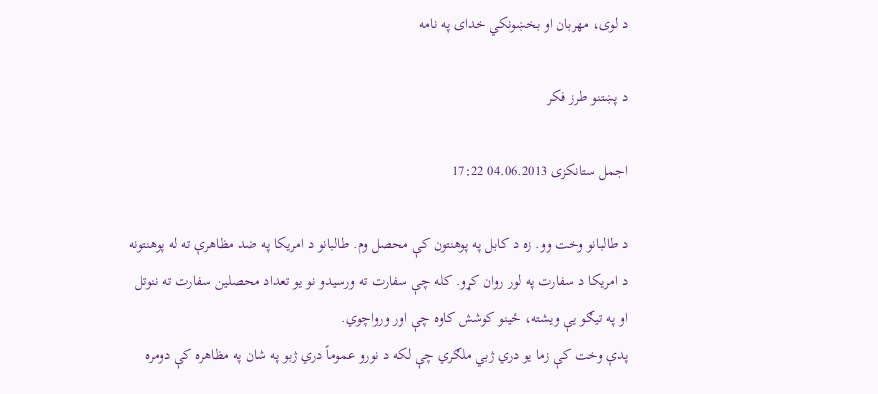د لوی، مهربان او بخښونکي خدای په نامه

د پښتنو طرز فکر

اجمل ستانکزی 04.06.2013 17:22

د طالبانو وخت وو. زه د کابل په پوهنتون کې محصل وم. طالبانو د امریکا په ضد مظاهرې ته له پوهنتونه د امریکا د سفارت په لور روان کړو. کله چې سفارت ته ورسیدو نو یو تعداد محصلین سفارت ته ننوتل او په تیګو يې ویشته، ځینو کوشش کاوه چې اور ورواچوي.
پدې وخت کې زما یو دري ژبي ملګري چې لکه د نورو عموماً دري ژبو په شان په مظاهره کې دومره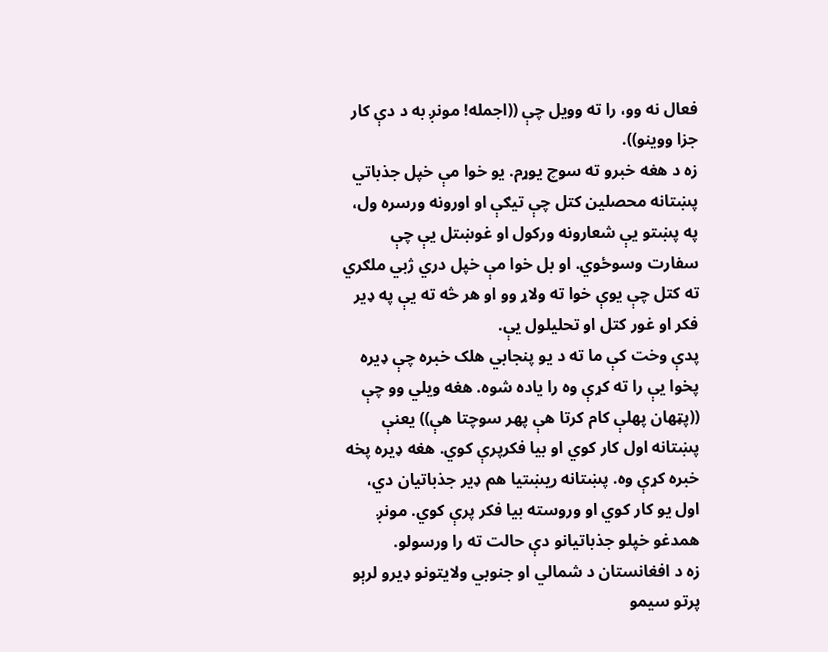فعال نه وو، را ته وویل چې ((اجمله! مونږ به د دې کار جزا ووینو)).
زه د هغه خبرو ته سوچ یوړم. یو خوا مې خپل جذباتي پښتانه محصلین کتل چې تیګې او اورونه ورسره ول، په پښتو يې شعارونه ورکول او غوښتل يې چې سفارت وسوځوي. او بل خوا مې خپل دري ژبي ملګري ته کتل چې یوې خوا ته ولاړ وو او هر څه ته يې په ډیر فکر او غور کتل او تحلیلول يې.
پدې وخت کې ما ته د یو پنجابي هلک خبره چې ډیره پخوا يې را ته کړې وه را یاده شوه. هغه ویلي وو چې ((پټهان پهلې کام کرتا هې پهر سوچتا هې)) یعنې پښتانه اول کار کوي او بیا فکرپرې کوي. هغه ډیره پخه خبره کړې وه. پښتانه ريښتیا هم ډیر جذباتیان دي، اول یو کار کوي او وروسته بیا فکر پرې کوي. مونږ همدغو خپلو جذباتیانو دې حالت ته را ورسولو.
زه د افغانستان د شمالي او جنوبي ولایتونو ډیرو لرېو پرتو سیمو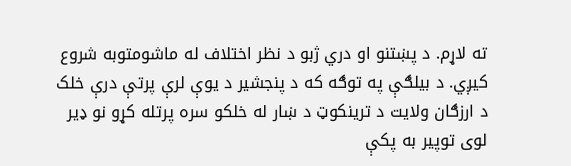ته لاړم. د پښتنو او دري ژبو د نظر اختلاف له ماشومتوبه شروع کیږي. د بیلګې په توګه که د پنجشیر د یوې لرې پرتې درې خلک د ارزګان ولایت د ترینکوټ د ښار له خلکو سره پرتله کړو نو ډیر لوی توپیر به پکې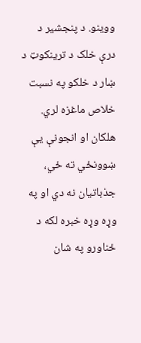ووینو. د پنجشیر د درې خلک د ترینکوټ د ښار د خلکو په نسبت خلاص ماغزه لري. هلکان او انجونې یې ښوونځي ته ځي، جذباتیان نه دي او په وړه وړه خبره لکه د ځناورو په شان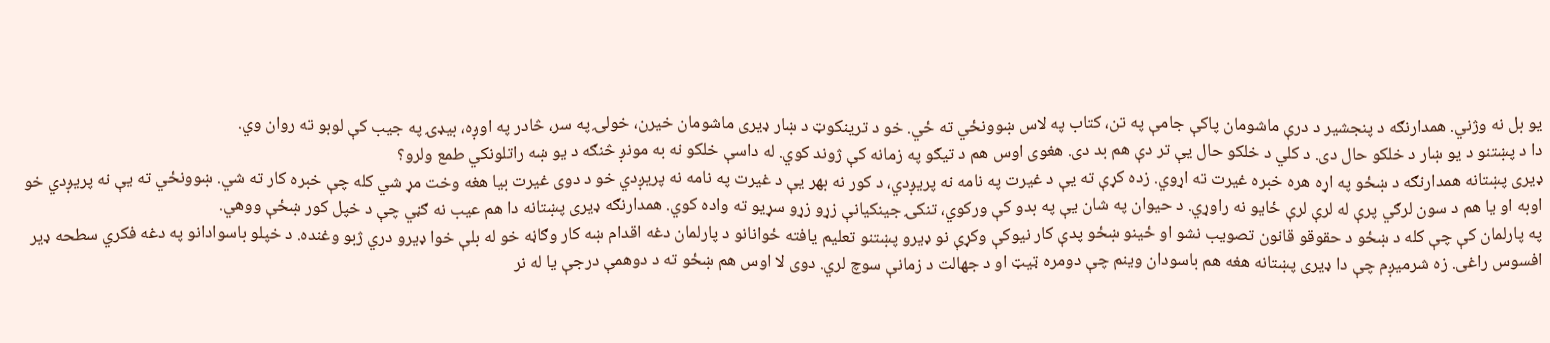یو بل نه وژني. همدارنګه د پنجشیر د درې ماشومان پاکې جامې په تن، کتاب په لاس ښوونځي ته ځي. خو د ترینکوټ د ښار ډیری ماشومان خیرن، خولۍ په سر، څادر په اوږه، بیډۍ په جیب کې لوبو ته روان وي.
دا د پښتنو د یو ښار د خلکو حال دی. د کلي د خلکو حال يې تر دې هم بد دی. هغوی اوس هم د تیګو په زمانه کې ژوند کوي. له داسې خلکو نه به مونږ څنګه د یو ښه راتلونکي طمع ولرو؟
ډیری پښتانه همدارنګه د ښځو په اړه هره خبره غیرت ته اړوي. زده کړې ته يې د غیرت په نامه نه پريږدي، د کور نه بهر يې د غیرت په نامه نه پریږدي خو د دوی غیرت بیا هغه وخت مړ شي کله چې خبره کار ته شي. ښوونځي ته يې نه پریږدي خو اوبه او یا هم د سون لرګي پرې له لرې لرې ځایو نه راوړي. د حیوان په شان يې په بدو کې ورکوي، تنکۍ جینکیانې زړو زړو سړیو ته واده کوي. همدارنګه ډیری پښتانه دا هم عیب نه ګڼي چې د خپل کور ښځې ووهي.
په پارلمان کې چې کله د ښځو د حقوقو قانون تصویب نشو او ځینو ښځو پدې کار نیوکې وکړې نو ډیرو پښتنو تعلیم یافته ځوانانو د پارلمان دغه اقدام ښه کار وګاڼه خو له بلې خوا ډیرو دري ژبو وغنده. د خپلو باسوادانو په دغه فکري سطحه ډیر افسوس راغی. زه شرمیږم چې دا ډیری پښتانه هغه هم باسودان وینم چې دومره ټیټ او د جهالت د زمانې سوچ لري. دوی لا اوس هم ښځو ته د دوهمې درجې یا له نر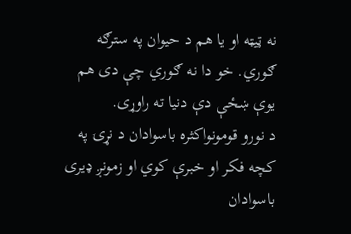نه ټیټه او یا هم د حیوان په سترګه ګوري. خو دا نه ګوري چې دی هم یوې ښځې دې دنیا ته راوړی.
د نورو قومونواکثره باسوادان د نړۍ په کچه فکر او خبرې کوي او زمونږ ډیری باسوادان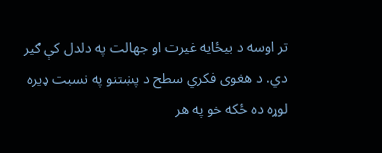تر اوسه د بیځایه غیرت او جهالت په دلدل کې ګیر دي. د هغوی فکري سطح د پښتنو په نسبت ډیره لوړه ده ځکه خو په هر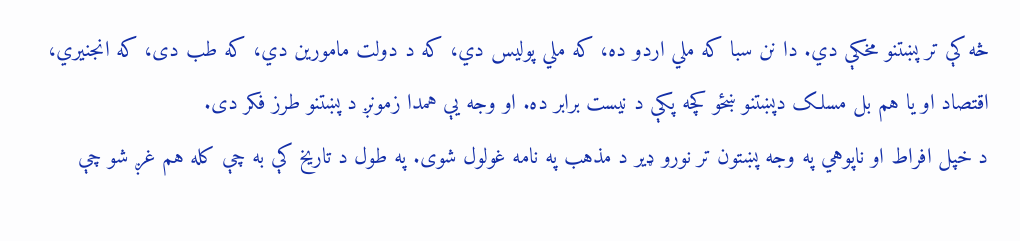څه کې تر پښتنو مخکې دي. دا نن سبا که ملي اردو ده، که ملي پولیس دي، که د دولت مامورین دي، که طب دی، که انجنیري، اقتصاد او یا هم بل مسلک دپښتنو ښځو کچه پکې د نیست برابر ده. او وجه يې همدا زمونږ د پښتنو طرز فکر دی.
د خپل افراط او ناپوهي په وجه پښتون تر نورو ډیر د مذهب په نامه غولول شوی. په طول د تاریخ کې به چې کله هم غږ شو چې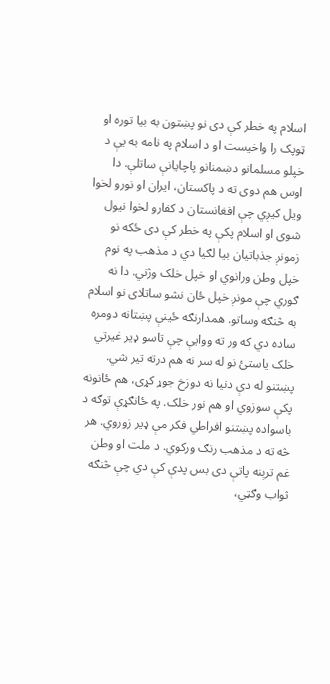اسلام په خطر کې دی نو پښتون به بیا توره او ټوپک را واخیست او د اسلام په نامه به يې د خپلو مسلمانو دښمنانو پاچایانې ساتلې. دا اوس هم دوی ته د پاکستان، ایران او نورو لخوا ویل کیږي چې افغانستان د کفارو لخوا نیول شوی او اسلام پکې په خطر کې دی ځکه نو زمونږ جذباتیان بیا لګیا دي د مذهب په نوم خپل وطن ورانوي او خپل خلک وژني. دا نه ګوري چې مونږ خپل ځان نشو ساتلای نو اسلام به څنګه وساتو. همدارنګه ځینې پښتانه دومره ساده دي که ور ته ووايې چې تاسو ډیر غیرتي خلک یاستئ نو له سر نه هم درته تیر شي.
پښتنو له دې دنیا نه دوزخ جوړ کړی، هم ځانونه پکې سوزوي او هم نور خلک. په ځانګړې توګه د باسواده پښتنو افراطي فکر مې ډیر زوروي. هر څه ته د مذهب رنګ ورکوي. د ملت او وطن غم ترېنه پاتې دی بس پدې کې دي چې څنګه ثواب وګټي،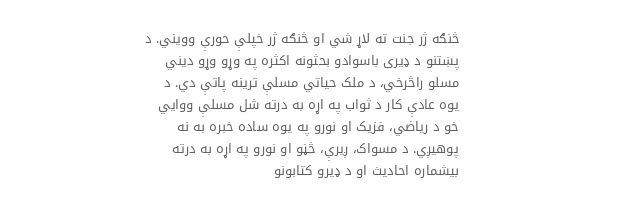څنګه ژر جنت ته لاړ شي او څنګه ژر خپلې حورې وویني. د پښتنو د ډیری باسوادو بحثونه اکثره په وړو وړو دیني مسلو راڅرخي، د ملک حیاتي مسلې ترینه پاتې دي. د یوه عادې کار د ثواب په اړه به درته شل مسلې ووايي خو د ریاضي، فزیک او نورو په یوه ساده خبره به نه پوهیږي. د مسواک، ږیرې، څڼو او نورو په اړه به درته بیشماره احادیث او د ډیرو کتابونو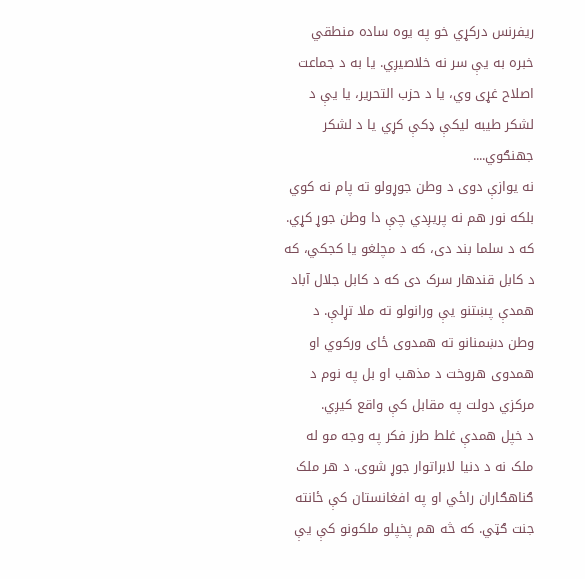ریفرنس درکړي خو په یوه ساده منطقي خبره به يې سر نه خلاصیږي. یا به د جماعت اصلاح غړی وي، یا د حزب التحریر، یا يې د لشکر طیبه لیکې ډکې کړي یا د لشکر جهنګوي....
نه یوازې دوی د وطن جوړولو ته پام نه کوي بلکه نور هم نه پریږدي چې دا وطن جوړ کړي. که د سلما بند دی، که د مچلغو یا کجکي، که د کابل قندهار سرک دی که د کابل جلال آباد همدې پښتنو يې ورانولو ته ملا تړلې. د وطن دښمنانو ته همدوی ځای ورکوي او همدوی هروخت د مذهب او بل په نوم د مرکزي دولت په مقابل کې واقع کیږي.
د خپل همدې غلط طرز فکر په وجه مو له ملک نه د دنیا لابراتوار جوړ شوی. د هر ملک ګناهګاران راځي او په افغانستان کې ځانته جنت ګټي. که څه هم پخپلو ملکونو کې يې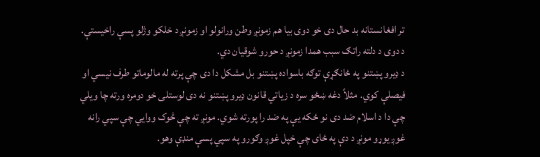تر افغانستانه بد حال دی خو دوی بیا هم زمونږ وطن ورانولو او زمونږ د خلکو وژلو پسې راخیستې. د دوی د دلته راتګ سبب همدا زمونږ د حورو شوقیان دي.
د ډیرو پښتنو په ځانګړې توګه باسواده پښتنو بل مشکل دا دی چې پرته له مالوماتو طرف نیسي او فیصلې کوي. مثلاً دغه ښځو سره د زیاتي قانون ډیرو پښتنو نه دی لوستلی خو دومره ورته چا ویلي چې دا د اسلام ضد دی نو ځکه يې په ضد را پورته شوي. مونږ ته چې څوک ووايي چې سپي رانه غوږ یوړو مونږ د دې په ځای چې خپل غوږ وګورو په سپي پسې منډې وهو.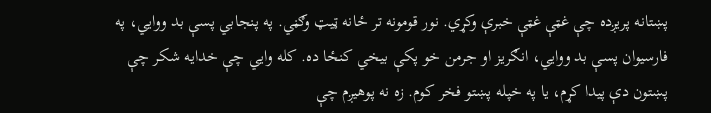پښتانه پریږده چې غټې غټې خبرې وکړي. نور قومونه تر ځانه ټیټ وګڼي. په پنجابي پسې بد ووايي، په فارسیوان پسې بد ووايي، انګریز او جرمن خو پکې بیخي کنځا ده. کله وايي چې خدایه شکر چې پښتون دې پیدا کړم، یا په خپله پښتو فخر کوم. زه نه پوهیږم چې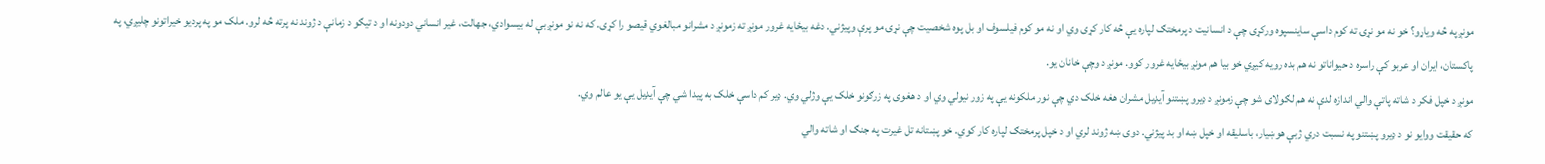مونږ په څه ویاړو؟ خو نه مو نړۍ ته کوم داسې ساینسپوه ورکړی چې د انسانیت د پرمختګ لپاره يې څه کار کړی وي او نه مو کوم فیلسوف او بل پوه شخصیت چې نړۍ مو پرې وپیژني. دغه بیځایه غرور مونږ ته زمونږ د مشرانو مبالغوي قیصو را کړی. که نه نو مونږ بې له بیسوادي، جهالت، غیر انساني دودونه او د تیګو د زمانې د ژوند نه پرته څه لرو. ملک مو په پردیو خیراتونو چلیږي، په پاکستان، ایران او عربو کې راسره د حیواناتو نه هم بده رویه کیږي خو بیا هم مونږ بيځایه غرور کوو. مونږ د وچې خانان یو.
مونږ د خپل فکر د شاته پاتې والي اندازه لدې نه هم لګولای شو چې زمونږ د ډیرو پښتنو آیډیل مشران هغه خلک دي چې نور ملکونه يې په زور نیولي وي او د هغوی په زرګونو خلک يې وژلي وي. ډیر کم داسې خلک به پیدا شي چې آیډیل يې یو عالم وي.
که حقیقت ووایو نو د ډیرو پښتنو په نسبت دري ژبې هوښیار، باسلیقه او خپل ښه او بد پیژني. دوی ښه ژوند لري او د خپل پرمختګ لپاره کار کوي. خو پښتانه تل غیرت په جنګ او شاته والي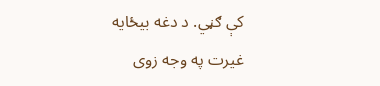کې ګڼي. د دغه بیځایه غیرت په وجه زوی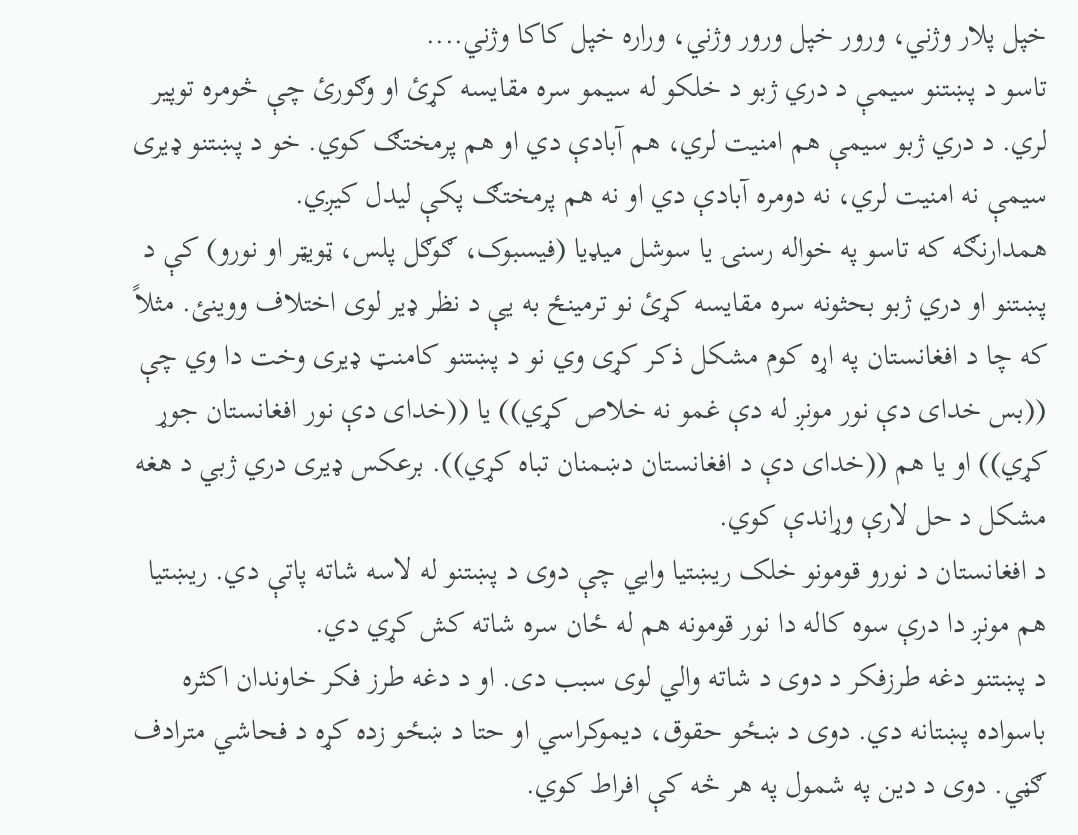خپل پلار وژني، ورور خپل ورور وژني، وراره خپل کاکا وژني....
تاسو د پښتنو سیمې د دري ژبو د خلکو له سیمو سره مقایسه کړئ او وګورئ چې څومره توپیر لري. د دري ژبو سیمې هم امنیت لري، هم آبادې دي او هم پرمختګ کوي. خو د پښتنو ډیری سیمې نه امنیت لري، نه دومره آبادې دي او نه هم پرمختګ پکې لیدل کیږي.
همدارنګه که تاسو په خواله رسنۍ یا سوشل میډیا (فیسبوک، ګوګل پلس، ټویټر او نورو) کې د پښتنو او دري ژبو بحثونه سره مقایسه کړئ نو ترمینځ به يې د نظر ډیر لوی اختلاف ووینئ. مثلاً که چا د افغانستان په اړه کوم مشکل ذکر کړی وي نو د پښتنو کامنټ ډیری وخت دا وي چې ((بس خدای دې نور مونږ له دې غمو نه خلاص کړي)) یا ((خدای دې نور افغانستان جوړ کړي)) او یا هم ((خدای دې د افغانستان دښمنان تباه کړي)). برعکس ډیری دري ژبي د هغه مشکل د حل لارې وړاندې کوي.
د افغانستان د نورو قومونو خلک ريښتیا وايي چې دوی د پښتنو له لاسه شاته پاتې دي. ریښتیا هم مونږ دا درې سوه کاله دا نور قومونه هم له ځان سره شاته کش کړي دي.
د پښتنو دغه طرزفکر د دوی د شاته والي لوی سبب دی. او د دغه طرز فکر خاوندان اکثره باسواده پښتانه دي. دوی د ښځو حقوق، دیموکراسي او حتا د ښځو زده کړه د فحاشي مترادف ګڼي. دوی د دین په شمول په هر څه کې افراط کوي.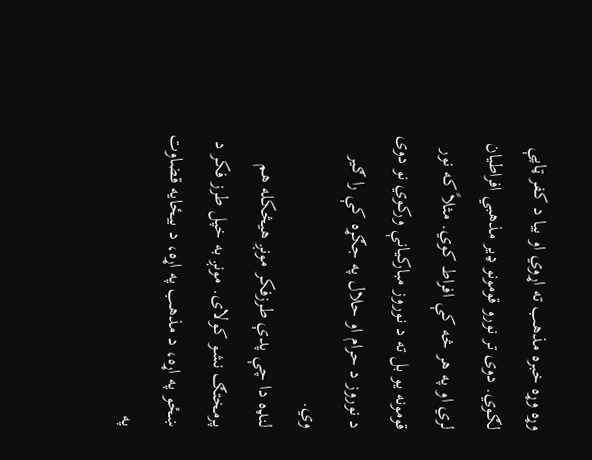وړه وړه خبره مذهب ته اړوي او بیا د کفر ټاپې لګوي. دوی تر نورو قومونو ډیر مذهبي افراطیان لري او په هر څه کې افراط کوي. مثلاً که نور قومونه یو بل ته د نوروز مبارکیانې ورکوي نو دوی د نوروز د حرام او حلال په جګړه کې را ګیر وي.
لنډه دا چې پدې طرزفکر مونږ هیڅکله هم پرمختګ نشو کولای. مونږ به خپل طرز فکر د ښځو په اړه، د مذهب په اړه، د بیځایه قضاوت په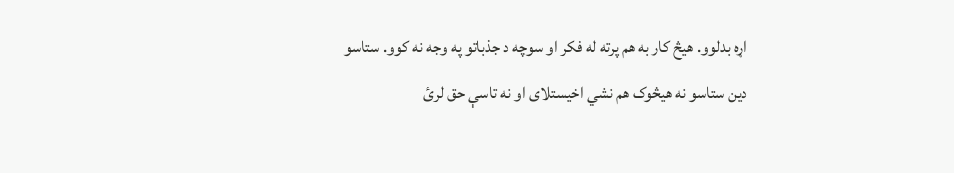اړه بدلوو. هیڅ کار به هم پرته له فکر او سوچه د جذباتو په وجه نه کوو. ستاسو دین ستاسو نه هیڅوک هم نشي اخیستلای او نه تاسې حق لرئ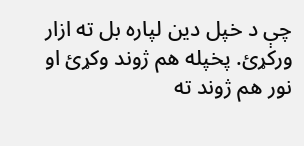چې د خپل دین لپاره بل ته ازار ورکړئ. پخپله هم ژوند وکړئ او نور هم ژوند ته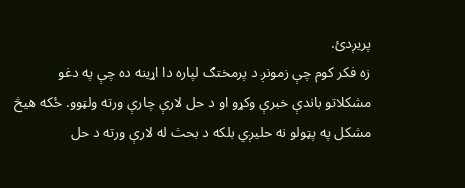پریږدئ.
زه فکر کوم چې زمونږ د پرمختګ لپاره دا اړینه ده چې په دغو مشکلاتو باندې خبرې وکړو او د حل لارې چارې ورته ولټوو. ځکه هیڅ مشکل په پټولو نه حلیږي بلکه د بحث له لارې ورته د حل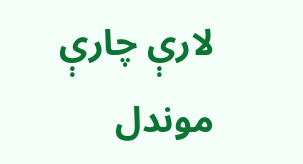لارې چارې موندل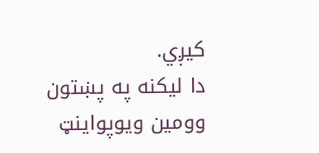کیږي.
دا لیکنه په پښتون وومین ویوپواینټ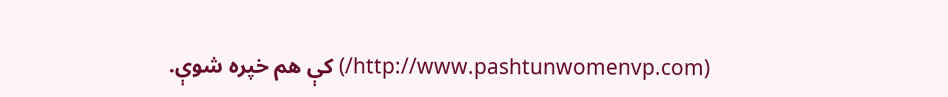(http://www.pashtunwomenvp.com/) کې هم خپره شوې.